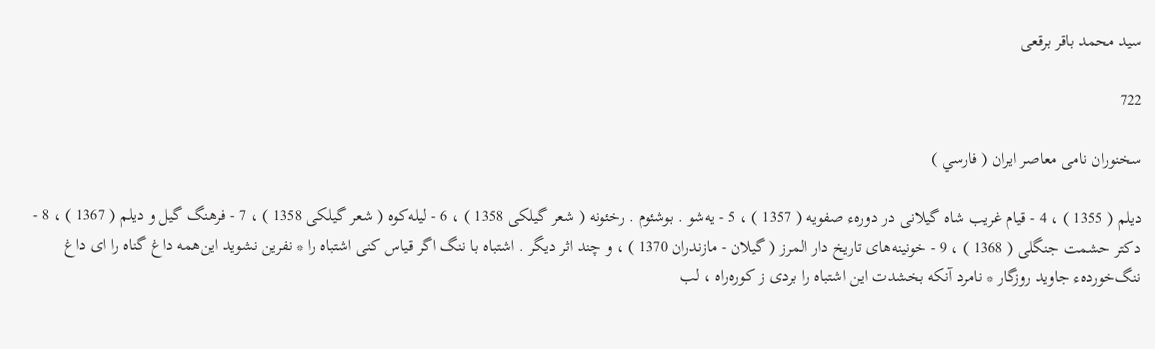سيد محمد باقر برقعى

722

سخنوران نامى معاصر ايران ( فارسي )

ديلم ( 1355 ) ، 4 - قيام غريب شاه گيلانى در دورهء صفويه ( 1357 ) ، 5 - يه‌شو . بوشئوم . رخئونه ( شعر گيلكى 1358 ) ، 6 - ليله‌كوه ( شعر گيلكى 1358 ) ، 7 - فرهنگ گيل و ديلم ( 1367 ) ، 8 - دكتر حشمت جنگلى ( 1368 ) ، 9 - خونينه‌هاى تاريخ دار المرز ( گيلان - مازندران 1370 ) ، و چند اثر ديگر . اشتباه با ننگ اگر قياس كنى اشتباه را * نفرين نشويد اين‌همه داغ گناه را اى داغ ننگ‌خوردهء جاويد روزگار * نامرد آنكه بخشدت اين اشتباه را بردى ز كوره‌راه ، لب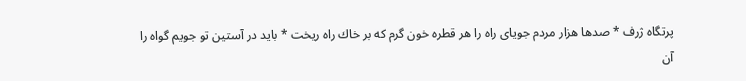پرتگاه ژرف * صدها هزار مردم جوياى راه را هر قطره خون گرم كه بر خاك راه ريخت * بايد در آستين تو جويم گواه را آن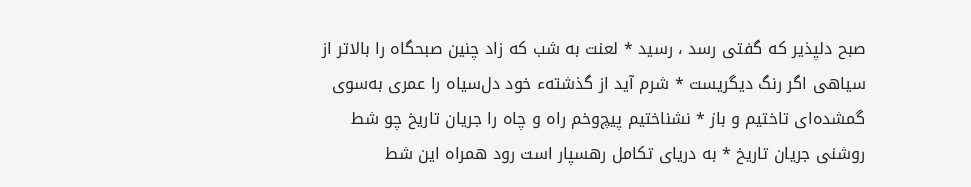صبح دلپذير كه گفتى رسد ، رسيد * لعنت به شب كه زاد چنين صبحگاه را بالاتر از سياهى اگر رنگ ديگريست * شرم آيد از گذشتهء خود دل‌سياه را عمرى به‌سوى گمشده‌اى تاختيم و باز * نشناختيم پيچ‌وخم راه و چاه را جريان تاريخ چو شط روشنى جريان تاريخ * به درياى تكامل رهسپار است رود همراه اين شط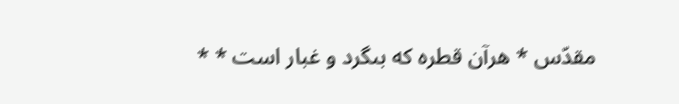مقدّس * هرآن قطره كه بىگرد و غبار است * *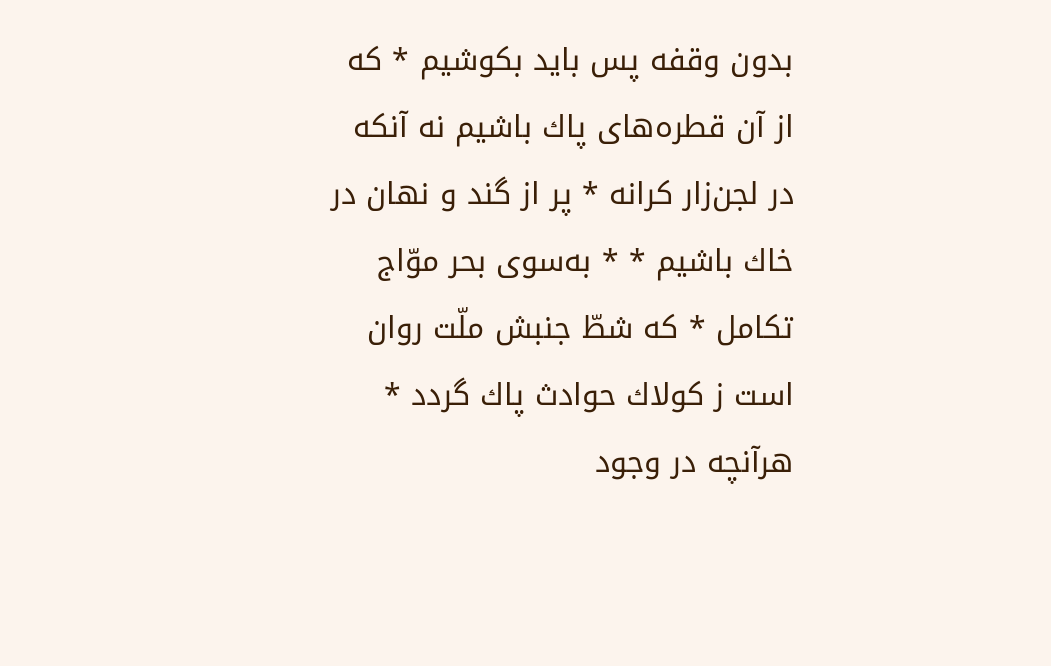بدون وقفه پس بايد بكوشيم * كه از آن قطره‌هاى پاك باشيم نه آنكه در لجن‌زار كرانه * پر از گند و نهان در خاك باشيم * * به‌سوى بحر موّاج تكامل * كه شطّ جنبش ملّت روان است ز كولاك حوادث پاك گردد * هرآنچه در وجود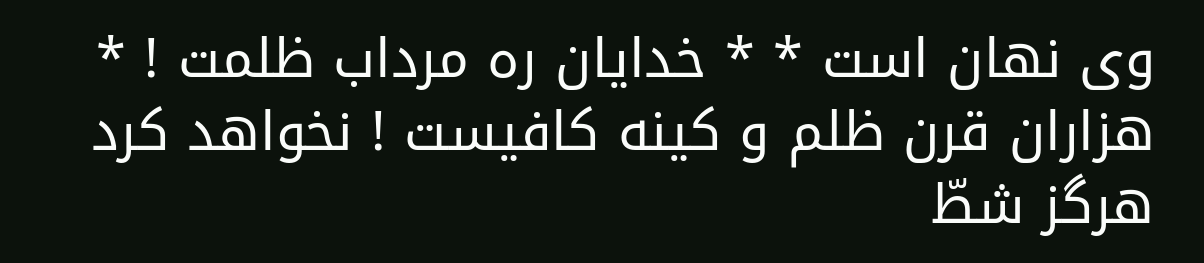وى نهان است * * خدايان ره مرداب ظلمت ! * هزاران قرن ظلم و كينه كافيست ! نخواهد كرد هرگز شطّ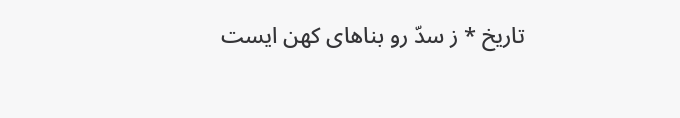تاريخ * ز سدّ رو بناهاى كهن ايست